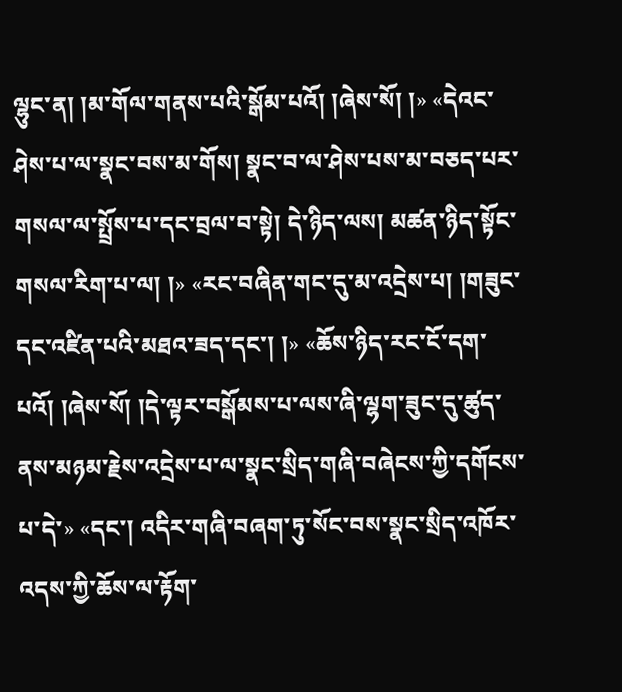ལྷུང་ན། །མ་གོལ་གནས་པའི་སྒོམ་པའོ། །ཞེས་སོ། །» «དེའང་ཤེས་པ་ལ་སྣང་བས་མ་གོས། སྣང་བ་ལ་ཤེས་པས་མ་བཅད་པར་གསལ་ལ་སྤྲོས་པ་དང་བྲལ་བ་སྟེ། དེ་ཉིད་ལས། མཚན་ཉིད་སྟོང་གསལ་རིག་པ་ལ། །» «རང་བཞིན་གང་དུ་མ་འདྲེས་པ། །གཟུང་དང་འཛིན་པའི་མཐའ་ཟད་དང་། །» «ཆོས་ཉིད་རང་ངོ་དག་པའོ། །ཞེས་སོ། །དེ་ལྟར་བསྒོམས་པ་ལས་ཞི་ལྷག་ཟུང་དུ་ཚུད་ནས་མཉམ་རྗེས་འདྲེས་པ་ལ་སྣང་སྲིད་གཞི་བཞེངས་ཀྱི་དགོངས་པ་དེ་» «དང་། འདིར་གཞི་བཞག་ཏུ་སོང་བས་སྣང་སྲིད་འཁོར་འདས་ཀྱི་ཆོས་ལ་རྟོག་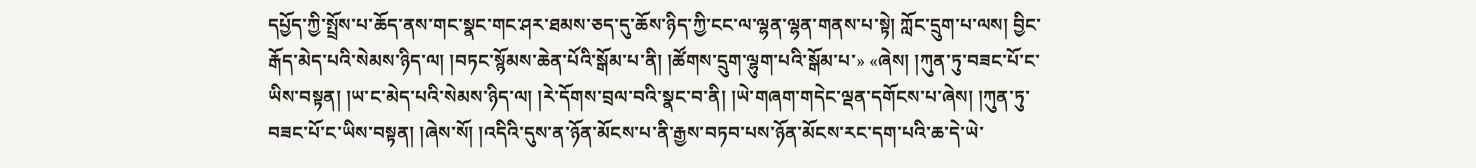དཔྱོད་ཀྱི་སྤྲོས་པ་ཆོད་ནས་གང་སྣང་གང་ཤར་ཐམས་ཅད་དུ་ཆོས་ཉིད་ཀྱི་ངང་ལ་ལྷན་ལྷན་གནས་པ་སྟེ། ཀློང་དྲུག་པ་ལས། བྱིང་རྒོད་མེད་པའི་སེམས་ཉིད་ལ། །བཏང་སྙོམས་ཆེན་པོའི་སྒོམ་པ་ནི། །ཚོགས་དྲུག་ལྷུག་པའི་སྒོམ་པ་» «ཞེས། །ཀུན་ཏུ་བཟང་པོ་ང་ཡིས་བསྟན། །ཡ་ང་མེད་པའི་སེམས་ཉིད་ལ། །རེ་དོགས་བྲལ་བའི་སྣང་བ་ནི། །ཡེ་གཞག་གདེང་ལྡན་དགོངས་པ་ཞེས། །ཀུན་ཏུ་བཟང་པོ་ང་ཡིས་བསྟན། །ཞེས་སོ། །འདིའི་དུས་ན་ཉོན་མོངས་པ་ནི་རྒྱས་བཏབ་པས་ཉོན་མོངས་རང་དག་པའི་ཆ་དེ་ཡེ་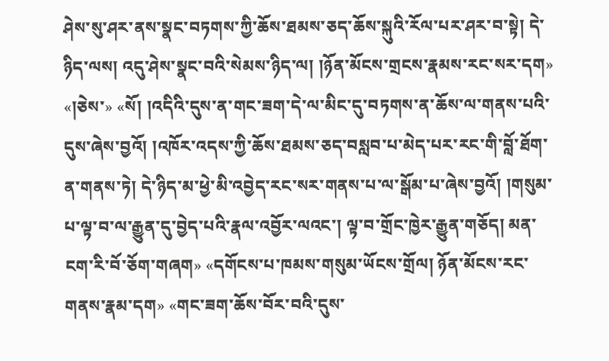ཤེས་སུ་ཤར་ནས་སྣང་བཏགས་ཀྱི་ཆོས་ཐམས་ཅད་ཆོས་སྐུའི་རོལ་པར་ཤར་བ་སྟེ། དེ་ཉིད་ལས། འདུ་ཤེས་སྣང་བའི་སེམས་ཉིད་ལ། །ཉོན་མོངས་གྲངས་རྣམས་རང་སར་དག» «།ཅེས་» «སོ། །འདིའི་དུས་ན་གང་ཟག་དེ་ལ་མིང་དུ་བཏགས་ན་ཆོས་ལ་གནས་པའི་དུས་ཞེས་བྱའོ། །འཁོར་འདས་ཀྱི་ཆོས་ཐམས་ཅད་བསླབ་པ་མེད་པར་རང་གི་བློ་ཐོག་ན་གནས་ཏེ། དེ་ཉིད་མ་ཕྱེ་མི་འབྱེད་རང་སར་གནས་པ་ལ་སྒོམ་པ་ཞེས་བྱའོ། །གསུམ་པ་ལྟ་བ་ལ་རྒྱུན་དུ་བྱེད་པའི་རྣལ་འབྱོར་ལའང་། ལྟ་བ་གྲོང་ཁྱེར་རྒྱུན་གཅོད། མན་ངག་རི་བོ་ཅོག་གཞག» «དགོངས་པ་ཁམས་གསུམ་ཡོངས་གྲོལ། ཉོན་མོངས་རང་གནས་རྣམ་དག» «གང་ཟག་ཆོས་བོར་བའི་དུས་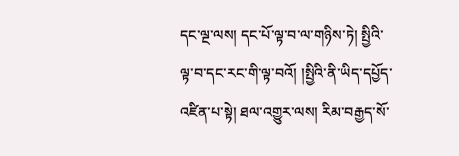དང་ལྔ་ལས། དང་པོ་ལྟ་བ་ལ་གཉིས་ཏེ། སྤྱིའི་ལྟ་བ་དང་རང་གི་ལྟ་བའོ། །སྤྱིའི་ནི་ཡིད་དཔྱོད་འཛིན་པ་སྟེ། ཐལ་འགྱུར་ལས། རིམ་བརྒྱད་སོ་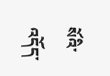སོའི་འདོད་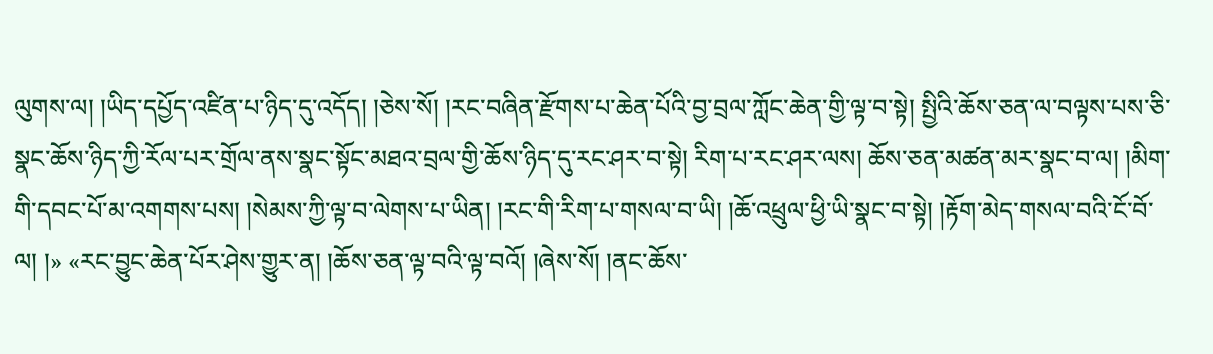ལུགས་ལ། །ཡིད་དཔྱོད་འཛིན་པ་ཉིད་དུ་འདོད། །ཅེས་སོ། །རང་བཞིན་རྫོགས་པ་ཆེན་པོའི་བྱ་བྲལ་ཀློང་ཆེན་གྱི་ལྟ་བ་སྟེ། སྤྱིའི་ཆོས་ཅན་ལ་བལྟས་པས་ཅི་སྣང་ཆོས་ཉིད་ཀྱི་རོལ་པར་གྲོལ་ནས་སྣང་སྟོང་མཐའ་བྲལ་གྱི་ཆོས་ཉིད་དུ་རང་ཤར་བ་སྟེ། རིག་པ་རང་ཤར་ལས། ཆོས་ཅན་མཚན་མར་སྣང་བ་ལ། །མིག་གི་དབང་པོ་མ་འགགས་པས། །སེམས་ཀྱི་ལྟ་བ་ལེགས་པ་ཡིན། །རང་གི་རིག་པ་གསལ་བ་ཡི། །ཆོ་འཕྲུལ་ཕྱི་ཡི་སྣང་བ་སྟེ། །རྟོག་མེད་གསལ་བའི་ངོ་བོ་ལ། །» «རང་བྱུང་ཆེན་པོར་ཤེས་གྱུར་ན། །ཆོས་ཅན་ལྟ་བའི་ལྟ་བའོ། །ཞེས་སོ། །ནང་ཆོས་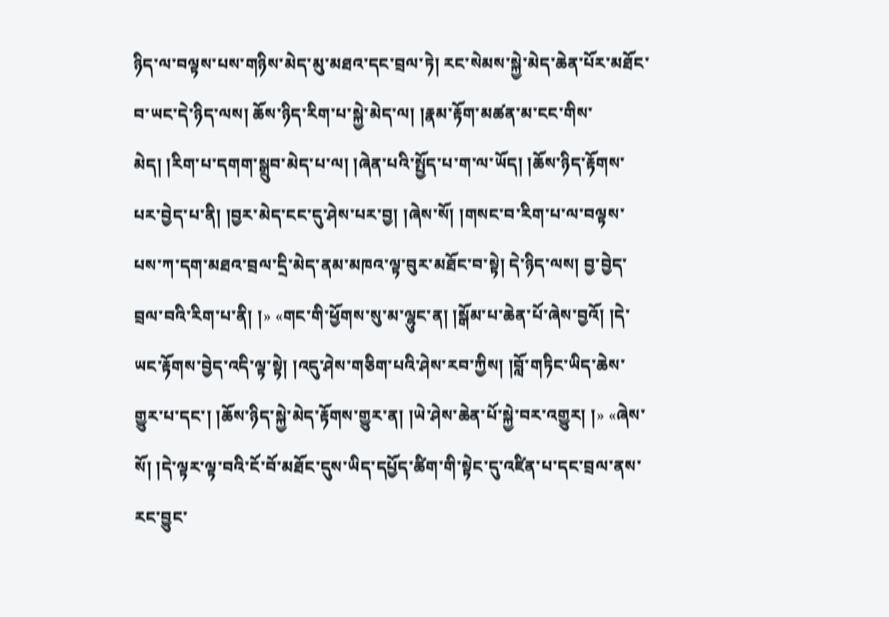ཉིད་ལ་བལྟས་པས་གཉིས་མེད་མུ་མཐའ་དང་བྲལ་ཏེ། རང་སེམས་སྐྱེ་མེད་ཆེན་པོར་མཐོང་བ་ཡང་དེ་ཉིད་ལས། ཆོས་ཉིད་རིག་པ་སྐྱེ་མེད་ལ། །རྣམ་རྟོག་མཚན་མ་ངང་གིས་མེད། །རིག་པ་དགག་སྒྲུབ་མེད་པ་ལ། །ཞེན་པའི་སྤྱོད་པ་ག་ལ་ཡོད། །ཆོས་ཉིད་རྟོགས་པར་བྱེད་པ་ནི། །བྱར་མེད་ངང་དུ་ཤེས་པར་བྱ། །ཞེས་སོ། །གསང་བ་རིག་པ་ལ་བལྟས་པས་ཀ་དག་མཐའ་བྲལ་དྲི་མེད་ནམ་མཁའ་ལྟ་བུར་མཐོང་བ་སྟེ། དེ་ཉིད་ལས། བྱ་བྱེད་བྲལ་བའི་རིག་པ་ནི། །» «གང་གི་ཕྱོགས་སུ་མ་ལྷུང་ན། །སྒོམ་པ་ཆེན་པོ་ཞེས་བྱའོ། །དེ་ཡང་རྟོགས་བྱེད་འདི་ལྟ་སྟེ། །འདུ་ཤེས་གཅིག་པའི་ཤེས་རབ་ཀྱིས། །བློ་གཏིང་ཡིད་ཆེས་གྱུར་པ་དང་། །ཆོས་ཉིད་སྐྱེ་མེད་རྟོགས་གྱུར་ན། །ཡེ་ཤེས་ཆེན་པོ་སྐྱེ་བར་འགྱུར། །» «ཞེས་སོ། །དེ་ལྟར་ལྟ་བའི་ངོ་བོ་མཐོང་དུས་ཡིད་དཔྱོད་ཚིག་གི་སྟེང་དུ་འཛིན་པ་དང་བྲལ་ནས་རང་བྱུང་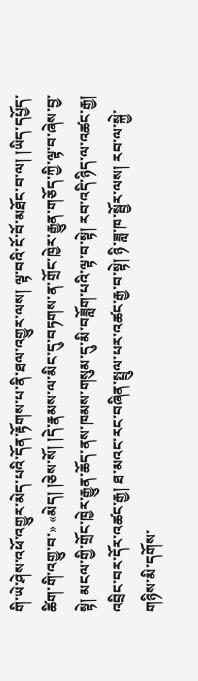གི་ཡེ་ཤེས་འཕོ་འགྱུར་མེད་པའི་དོན་རྟོགས་པ་ནི་ཐལ་འགྱུར་ལས། ལྟ་བའི་ངོ་བོ་མཐོང་བ་ལ། །ཡིད་དཔྱོད་ཚིག་གི་འགྱུ་བ་» «མེད། །ཅེས་སོ། །དེ་རྣམས་ལ་མིང་དུ་བཏགས་ན་གྲོང་ཁྱེར་རྒྱུན་གཅོད་ཀྱི་ལྟ་བ་ཞེས་བྱ་སྟེ། མངལ་གྱི་གྲོང་ཁྱེར་རྒྱུན་ཆོད་ནས་ཁམས་གསུམ་དུ་མི་བཟློག་པའི་ལྟ་བ་སྟེ། རབ་འདི་ཉིད་ལ་འཚང་རྒྱ། འབྲིང་བར་དོར་འཚང་རྒྱ། ཐ་མའང་རང་བཞིན་སྤྲུལ་པར་འཚང་རྒྱ་བ་སྟེ། ཉི་ཟླ་ཁ་སྦྱོར་ལས། རབ་ལ་སྐྱེ་གཉིས་མི་དགོས་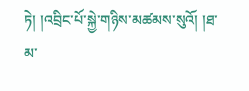ཏེ། །འབྲིང་པོ་སྐྱེ་གཉིས་མཚམས་སུའོ། །ཐ་མ་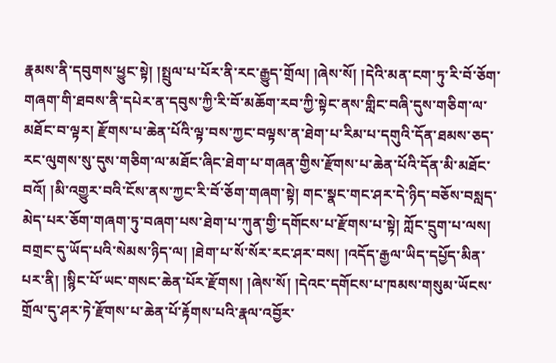རྣམས་ནི་དབུགས་ཕྱུང་སྟེ། །སྤྲུལ་པ་པོར་ནི་རང་རྒྱུད་གྲོལ། །ཞེས་སོ། །དེའི་མན་ངག་ཏུ་རི་བོ་ཅོག་གཞག་གི་ཐབས་ནི་དཔེར་ན་དབུས་ཀྱི་རི་བོ་མཆོག་རབ་ཀྱི་སྟེང་ནས་གླིང་བཞི་དུས་གཅིག་ལ་མཐོང་བ་ལྟར། རྫོགས་པ་ཆེན་པོའི་ལྟ་བས་ཀྱང་བལྟས་ན་ཐེག་པ་རིམ་པ་དགུའི་དོན་ཐམས་ཅད་རང་ལུགས་སུ་དུས་གཅིག་ལ་མཐོང་ཞིང་ཐེག་པ་གཞན་གྱིས་རྫོགས་པ་ཆེན་པོའི་དོན་མི་མཐོང་བའོ། །མི་འགྱུར་བའི་ངོས་ནས་ཀྱང་རི་བོ་ཅོག་གཞག་སྟེ། གང་སྣང་གང་ཤར་དེ་ཉིད་བཅོས་བསླད་མེད་པར་ཅོག་གཞག་ཏུ་བཞག་པས་ཐེག་པ་ཀུན་གྱི་དགོངས་པ་རྫོགས་པ་སྟེ། ཀློང་དྲུག་པ་ལས། བགྲང་དུ་ཡོད་པའི་སེམས་ཉིད་ལ། །ཐེག་པ་སོ་སོར་རང་ཤར་བས། །འདོད་རྒྱལ་ཡིད་དཔྱོད་མིན་པར་ནི། །སྙིང་པོ་ཡང་གསང་ཆེན་པོར་རྫོགས། །ཞེས་སོ། །དེའང་དགོངས་པ་ཁམས་གསུམ་ཡོངས་གྲོལ་དུ་ཤར་ཏེ་རྫོགས་པ་ཆེན་པོ་རྟོགས་པའི་རྣལ་འབྱོར་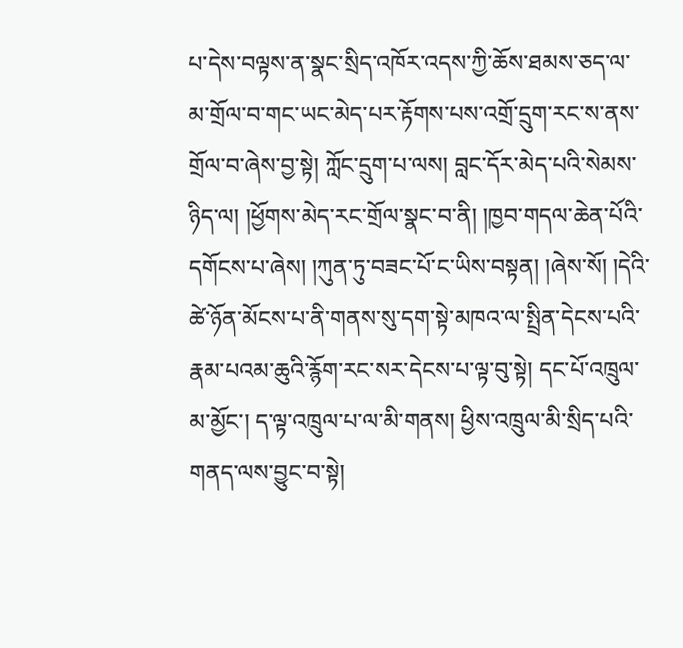པ་དེས་བལྟས་ན་སྣང་སྲིད་འཁོར་འདས་ཀྱི་ཆོས་ཐམས་ཅད་ལ་མ་གྲོལ་བ་གང་ཡང་མེད་པར་རྟོགས་པས་འགྲོ་དྲུག་རང་ས་ནས་གྲོལ་བ་ཞེས་བྱ་སྟེ། ཀློང་དྲུག་པ་ལས། བླང་དོར་མེད་པའི་སེམས་ཉིད་ལ། །ཕྱོགས་མེད་རང་གྲོལ་སྣང་བ་ནི། །ཁྱབ་གདལ་ཆེན་པོའི་དགོངས་པ་ཞེས། །ཀུན་ཏུ་བཟང་པོ་ང་ཡིས་བསྟན། །ཞེས་སོ། །དེའི་ཚེ་ཉོན་མོངས་པ་ནི་གནས་སུ་དག་སྟེ་མཁའ་ལ་སྤྲིན་དེངས་པའི་རྣམ་པའམ་ཆུའི་རྙོག་རང་སར་དེངས་པ་ལྟ་བུ་སྟེ། དང་པོ་འཁྲུལ་མ་མྱོང་། ད་ལྟ་འཁྲུལ་པ་ལ་མི་གནས། ཕྱིས་འཁྲུལ་མི་སྲིད་པའི་གནད་ལས་བྱུང་བ་སྟེ།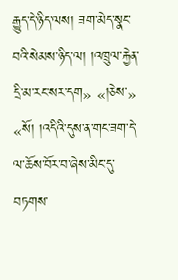རྒྱུད་དེ་ཉིད་ལས། ཟག་མེད་སྣང་བའི་སེམས་ཉིད་ལ། །འཁྲུལ་རྐྱེན་དྲི་མ་རང་སར་དག» «།ཅེས་» «སོ། །འདིའི་དུས་ན་གང་ཟག་དེ་ལ་ཆོས་བོར་བ་ཞེས་མིང་དུ་བཏགས་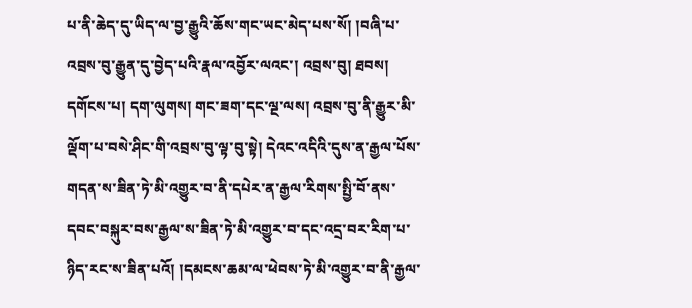པ་ནི་ཆེད་དུ་ཡིད་ལ་བྱ་རྒྱུའི་ཆོས་གང་ཡང་མེད་པས་སོ། །བཞི་པ་འབྲས་བུ་རྒྱུན་དུ་བྱེད་པའི་རྣལ་འབྱོར་ལའང་། འབྲས་བུ། ཐབས། དགོངས་པ། དག་ལུགས། གང་ཟག་དང་ལྔ་ལས། འབྲས་བུ་ནི་རྒྱུར་མི་ལྡོག་པ་བསེ་ཤིང་གི་འབྲས་བུ་ལྟ་བུ་སྟེ། དེའང་འདིའི་དུས་ན་རྒྱལ་པོས་གདན་ས་ཟིན་ཏེ་མི་འགྱུར་བ་ནི་དཔེར་ན་རྒྱལ་རིགས་སྤྱི་བོ་ནས་དབང་བསྐུར་བས་རྒྱལ་ས་ཟིན་ཏེ་མི་འགྱུར་བ་དང་འདྲ་བར་རིག་པ་ཉིད་རང་ས་ཟིན་པའོ། །དམངས་ཆམ་ལ་ཕེབས་ཏེ་མི་འགྱུར་བ་ནི་རྒྱལ་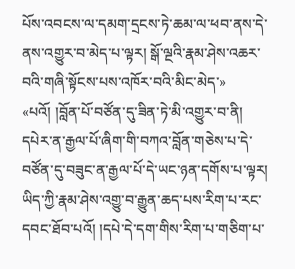པོས་འབངས་ལ་དམག་དྲངས་ཏེ་ཆམ་ལ་ཕབ་ནས་དེ་ནས་འགྱུར་བ་མེད་པ་ལྟར། སྒོ་ལྔའི་རྣམ་ཤེས་འཆར་བའི་གཞི་སྟོངས་པས་འཁོར་བའི་མིང་མེད་» «པའོ། །བློན་པོ་བཙོན་དུ་ཟིན་ཏེ་མི་འགྱུར་བ་ནི། དཔེར་ན་རྒྱལ་པོ་ཞིག་གི་བཀའ་བློན་གཅེས་པ་དེ་བཙོན་དུ་བཟུང་ན་རྒྱལ་པོ་དེ་ཡང་ཉན་དགོས་པ་ལྟར། ཡིད་ཀྱི་རྣམ་ཤེས་འགྱུ་བ་རྒྱུན་ཆད་པས་རིག་པ་རང་དབང་ཐོབ་པའོ། །དཔེ་དེ་དག་གིས་རིག་པ་གཅིག་པ་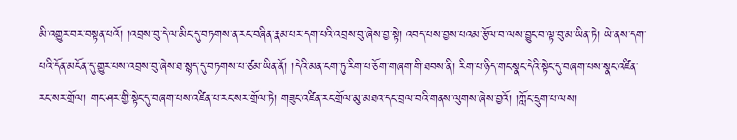མི་འགྱུར་བར་བསྟན་པའོ། །འབྲས་བུ་དེ་ལ་མིང་དུ་བཏགས་ན་རང་བཞིན་རྣམ་པར་དག་པའི་འབྲས་བུ་ཞེས་བྱ་སྟེ། འབད་པས་བྱས་པའམ་རྩོལ་བ་ལས་བྱུང་བ་ལྟ་བུ་མ་ཡིན་ཏེ། ཡེ་ནས་དག་པའི་དོན་མངོན་དུ་གྱུར་པས་འབྲས་བུ་ཞེས་ཐ་སྙད་དུ་བཏགས་པ་ཙམ་ཡིན་ནོ། །དེའི་མན་ངག་ཏུ་རིག་པ་ཅོག་གཞག་གི་ཐབས་ནི། རིག་པ་ཉིད་གང་སྣང་དེའི་སྟེང་དུ་བཞག་པས་སྣང་འཛིན་རང་སར་གྲོལ། གང་ཤར་གྱི་སྟེང་དུ་བཞག་པས་འཛིན་པ་རང་སར་གྲོལ་ཏེ། གཟུང་འཛིན་རང་གྲོལ་མུ་མཐའ་དང་བྲལ་བའི་གནས་ལུགས་ཞེས་བྱའོ། །ཀློང་དྲུག་པ་ལས།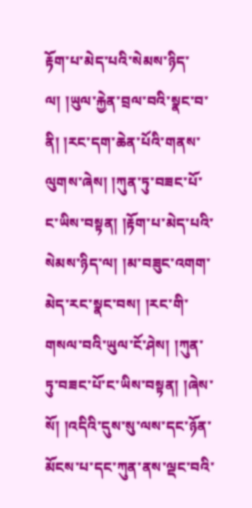རྟོག་པ་མེད་པའི་སེམས་ཉིད་ལ། །ཡུལ་རྐྱེན་བྲལ་བའི་སྣང་བ་ནི། །རང་དག་ཆེན་པོའི་གནས་ལུགས་ཞེས། །ཀུན་ཏུ་བཟང་པོ་ང་ཡིས་བསྟན། །རྟོག་པ་མེད་པའི་སེམས་ཉིད་ལ། །མ་བཟུང་འགག་མེད་རང་སྣང་བས། །རང་གི་གསལ་བའི་ཡུལ་ངོ་ཤེས། །ཀུན་ཏུ་བཟང་པོ་ང་ཡིས་བསྟན། །ཞེས་སོ། །འདིའི་དུས་སུ་ལས་དང་ཉོན་མོངས་པ་དང་ཀུན་ནས་ལྡང་བའི་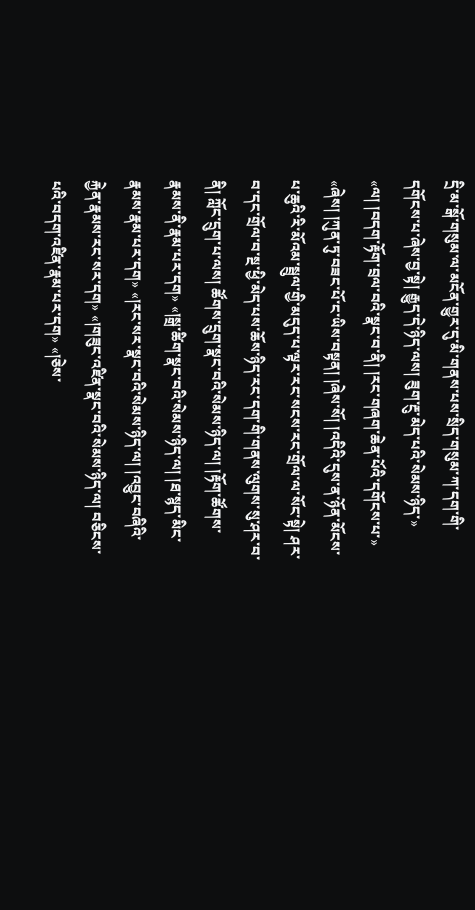དྲི་མ་སྒོ་གསུམ་ལ་མངོན་གྱུར་དུ་མི་གནས་པས་སྲིད་གསུམ་ཀ་དག་གི་དགོངས་པ་ཞེས་བྱ་སྟེ། རྒྱུད་དེ་ཉིད་ལས། ཟུག་རྔུ་མེད་པའི་སེམས་ཉིད་» «ལ། །བདག་རྟོག་བྲལ་བའི་སྣང་བ་ནི། །རང་གཞག་ཆེན་པོའི་དགོངས་པ་» «ཞེས། །ཀུན་ཏུ་བཟང་པོ་ང་ཡིས་བསྟན། །ཞེས་སོ། །འདིའི་དུས་ན་ཉོན་མོངས་པ་ཆུའི་རི་མོའམ་སྦྲུལ་གྱི་མདུད་པ་ལྟར་རང་སངས་རང་གྲོལ་ལ་སོང་སྟེ། ཤར་བ་དང་གྲོལ་བ་སྔ་ཕྱི་མེད་པས་ཆོས་ཉིད་རང་དག་གི་གནས་ལུགས་སུ་ཤར་བ་ནི། ཀློང་དྲུག་པ་ལས། ཚོགས་དྲུག་སྣང་བའི་སེམས་ཉིད་ལ། །རྟོག་ཚོགས་རྣམས་ནི་རྣམ་པར་དག» «།སྒྲ་ཚིག་སྣང་བའི་སེམས་ཉིད་ལ། །ཐ་སྙད་མིང་རྣམས་རྣམ་པར་དག» «།རང་སར་སྣང་བའི་སེམས་ཉིད་ལ། །འབྱུང་བཞིའི་རྐྱེན་རྣམས་རང་སར་དག» «།གཟུང་འཛིན་སྣང་བའི་སེམས་ཉིད་ལ། བཅིངས་པའི་བདག་འཛིན་རྣམ་པར་དག» «།ཅེས་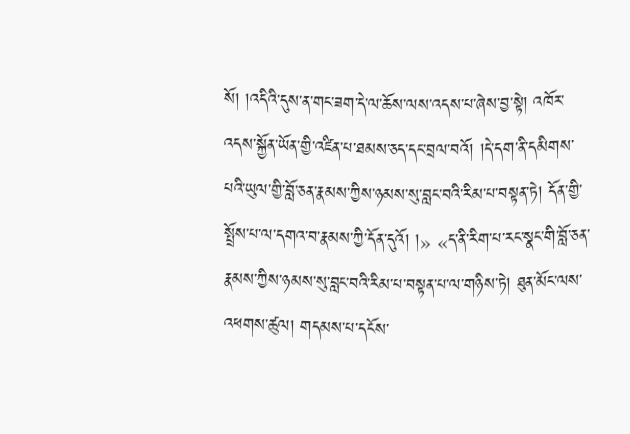སོ། །འདིའི་དུས་ན་གང་ཟག་དེ་ལ་ཆོས་ལས་འདས་པ་ཞེས་བྱ་སྟེ། འཁོར་འདས་སྐྱོན་ཡོན་གྱི་འཛིན་པ་ཐམས་ཅད་དང་བྲལ་བའོ། །དེ་དག་ནི་དམིགས་པའི་ཡུལ་གྱི་བློ་ཅན་རྣམས་ཀྱིས་ཉམས་སུ་བླང་བའི་རིམ་པ་བསྟན་ཏེ། དོན་གྱི་སྤྲོས་པ་ལ་དགའ་བ་རྣམས་ཀྱི་དོན་དུའོ། །» «ད་ནི་རིག་པ་རང་སྣང་གི་བློ་ཅན་རྣམས་ཀྱིས་ཉམས་སུ་བླང་བའི་རིམ་པ་བསྟན་པ་ལ་གཉིས་ཏེ། ཐུན་མོང་ལས་འཕགས་ཚུལ། གདམས་པ་དངོས་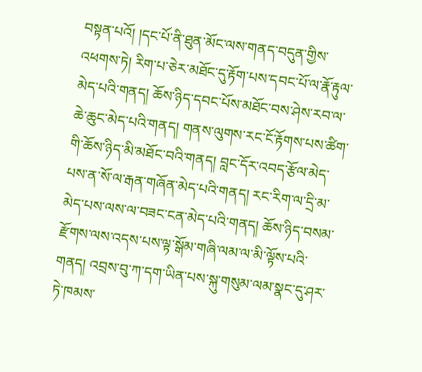བསྟན་པའོ། །དང་པོ་ནི་ཐུན་མོང་ལས་གནད་བདུན་གྱིས་འཕགས་ཏེ། རིག་པ་ཅེར་མཐོང་དུ་རྟོག་པས་དབང་པོ་ལ་རྣོ་རྟུལ་མེད་པའི་གནད། ཆོས་ཉིད་དབང་པོས་མཐོང་བས་ཤེས་རབ་ལ་ཆེ་ཆུང་མེད་པའི་གནད། གནས་ལུགས་རང་ངོ་རྟོགས་པས་ཚིག་གི་ཆོས་ཉིད་མི་མཐོང་བའི་གནད། བླང་དོར་འབད་རྩོལ་མེད་པས་ན་སོ་ལ་རྒན་གཞོན་མེད་པའི་གནད། རང་རིག་ལ་དྲི་མ་མེད་པས་ལས་ལ་བཟང་ངན་མེད་པའི་གནད། ཆོས་ཉིད་བསམ་རྫོགས་ལས་འདས་པས་ལྟ་སྒོམ་གཞི་ལམ་ལ་མི་ལྟོས་པའི་གནད། འབྲས་བུ་ཀ་དག་ཡིན་པས་སྐུ་གསུམ་ལམ་སྣང་དུ་ཤར་ཏེ་ཁམས་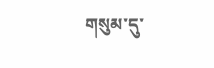གསུམ་དུ་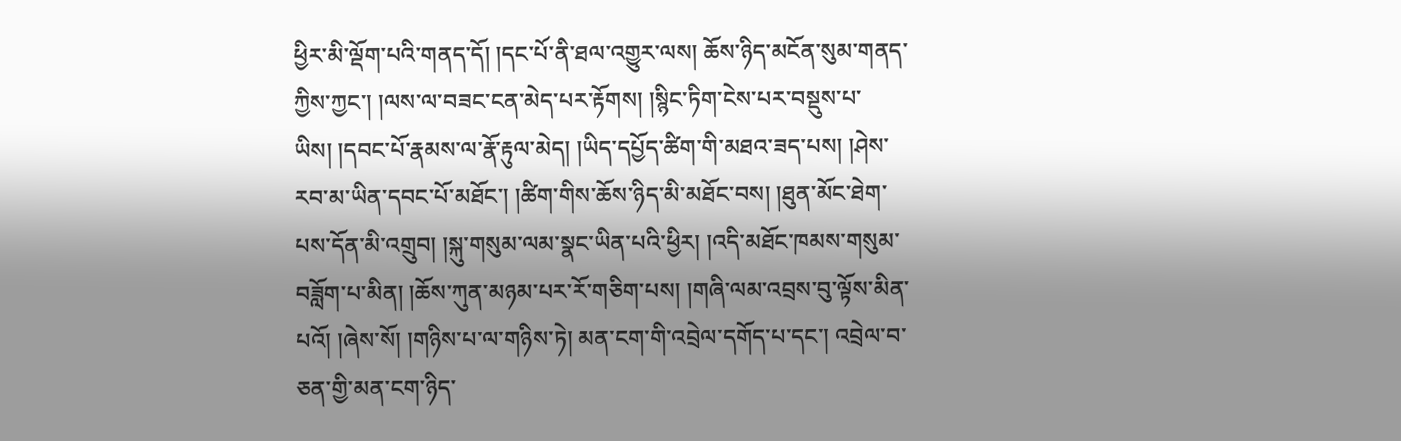ཕྱིར་མི་ལྡོག་པའི་གནད་དོ། །དང་པོ་ནི་ཐལ་འགྱུར་ལས། ཆོས་ཉིད་མངོན་སུམ་གནད་ཀྱིས་ཀྱང་། །ལས་ལ་བཟང་ངན་མེད་པར་རྟོགས། །སྙིང་ཏིག་ངེས་པར་བསྡུས་པ་ཡིས། །དབང་པོ་རྣམས་ལ་རྣོ་རྟུལ་མེད། །ཡིད་དཔྱོད་ཚིག་གི་མཐའ་ཟད་པས། །ཤེས་རབ་མ་ཡིན་དབང་པོ་མཐོང་། །ཚིག་གིས་ཆོས་ཉིད་མི་མཐོང་བས། །ཐུན་མོང་ཐེག་པས་དོན་མི་འགྲུབ། །སྐུ་གསུམ་ལམ་སྣང་ཡིན་པའི་ཕྱིར། །འདི་མཐོང་ཁམས་གསུམ་བཟློག་པ་མིན། །ཆོས་ཀུན་མཉམ་པར་རོ་གཅིག་པས། །གཞི་ལམ་འབྲས་བུ་ལྟོས་མིན་པའོ། །ཞེས་སོ། །གཉིས་པ་ལ་གཉིས་ཏེ། མན་ངག་གི་འབྲེལ་དགོད་པ་དང་། འབྲེལ་བ་ཅན་གྱི་མན་ངག་ཉིད་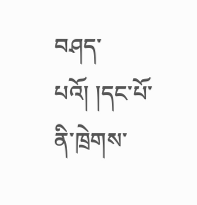བཤད་པའོ། །དང་པོ་ནི་ཁྲེགས་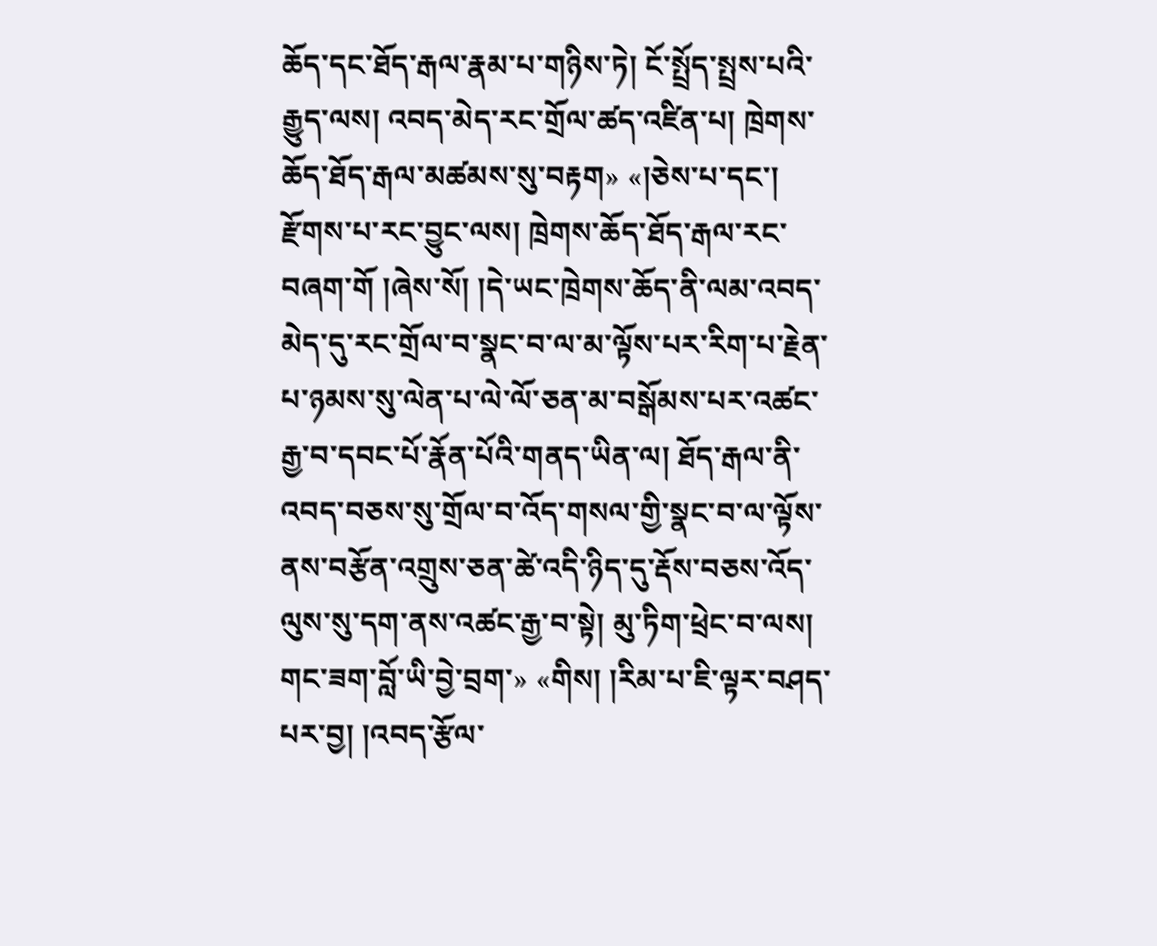ཆོད་དང་ཐོད་རྒལ་རྣམ་པ་གཉིས་ཏེ། ངོ་སྤྲོད་སྤྲས་པའི་རྒྱུད་ལས། འབད་མེད་རང་གྲོལ་ཚད་འཛིན་པ། ཁྲེགས་ཆོད་ཐོད་རྒལ་མཚམས་སུ་བརྟག» «།ཅེས་པ་དང་། རྫོགས་པ་རང་བྱུང་ལས། ཁྲེགས་ཆོད་ཐོད་རྒལ་རང་བཞག་གོ །ཞེས་སོ། །དེ་ཡང་ཁྲེགས་ཆོད་ནི་ལམ་འབད་མེད་དུ་རང་གྲོལ་བ་སྣང་བ་ལ་མ་ལྟོས་པར་རིག་པ་རྗེན་པ་ཉམས་སུ་ལེན་པ་ལེ་ལོ་ཅན་མ་བསྒོམས་པར་འཚང་རྒྱ་བ་དབང་པོ་རྣོན་པོའི་གནད་ཡིན་ལ། ཐོད་རྒལ་ནི་འབད་བཅས་སུ་གྲོལ་བ་འོད་གསལ་གྱི་སྣང་བ་ལ་ལྟོས་ནས་བརྩོན་འགྲུས་ཅན་ཚེ་འདི་ཉིད་དུ་རྡོས་བཅས་འོད་ལུས་སུ་དག་ནས་འཚང་རྒྱ་བ་སྟེ། མུ་ཏིག་ཕྲེང་བ་ལས། གང་ཟག་བློ་ཡི་བྱེ་བྲག་» «གིས། །རིམ་པ་ཇི་ལྟར་བཤད་པར་བྱ། །འབད་རྩོལ་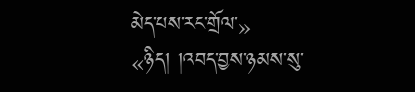མེད་པས་རང་གྲོལ་» «ཉིད། །འབད་བྱས་ཉམས་སུ་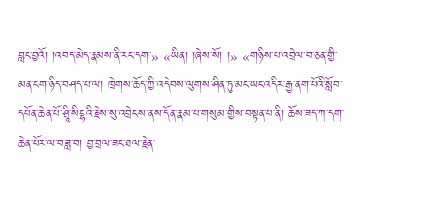བླང་བྱའོ། །འབད་མེད་རྣམས་ནི་རང་དག་» «ཡིན། །ཞེས་སོ། །» «གཉིས་པ་འབྲེལ་བ་ཅན་གྱི་མན་ངག་ཉིད་བཤད་པ་ལ། ཁྲེགས་ཆོད་ཀྱི་འདེབས་ལུགས་ཤིན་ཏུ་མང་ཡང་འདིར་རྒྱ་ནག་པོའི་སློབ་དཔོན་ཆེན་པོ་ཤྲཱི་སིངྷའི་རྗེས་སུ་འབྲེངས་ནས་དོན་རྣམ་པ་གསུམ་གྱིས་བསྟན་པ་ནི། ཆོས་ཟད་ཀ་དག་ཆེན་པོར་ལ་བཟླ་བ། བྱ་བྲལ་ཟང་ཐལ་རྗེན་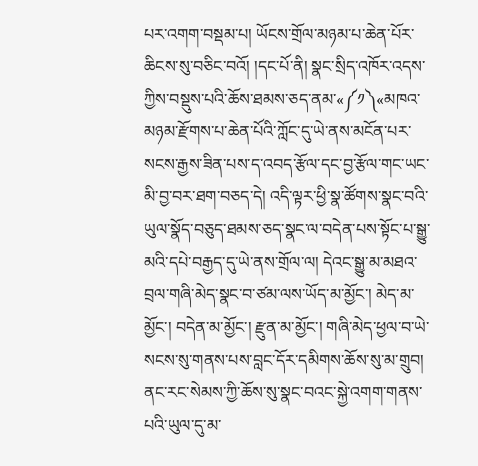པར་འགག་བསྡམ་པ། ཡོངས་གྲོལ་མཉམ་པ་ཆེན་པོར་ཆིངས་སུ་བཅིང་བའོ། །དང་པོ་ནི། སྣང་སྲིད་འཁོར་འདས་ཀྱིས་བསྡུས་པའི་ཆོས་ཐམས་ཅད་ནམ་«༼༡༽«མཁའ་མཉམ་རྫོགས་པ་ཆེན་པོའི་ཀློང་དུ་ཡེ་ནས་མངོན་པར་སངས་རྒྱས་ཟིན་པས་ད་འབད་རྩོལ་དང་བྱ་རྩོལ་གང་ཡང་མི་བྱ་བར་ཐག་བཅད་དེ། འདི་ལྟར་ཕྱི་སྣ་ཚོགས་སྣང་བའི་ཡུལ་སྣོད་བཅུད་ཐམས་ཅད་སྣང་ལ་བདེན་པས་སྟོང་པ་སྒྱུ་མའི་དཔེ་བརྒྱད་དུ་ཡེ་ནས་གྲོལ་ལ། དེའང་སྒྱུ་མ་མཐའ་བྲལ་གཞི་མེད་སྣང་བ་ཙམ་ལས་ཡོད་མ་མྱོང་། མེད་མ་མྱོང་། བདེན་མ་མྱོང་། རྫུན་མ་མྱོང་། གཞི་མེད་ཕྱལ་བ་ཡེ་སངས་སུ་གནས་པས་བླང་དོར་དམིགས་ཆོས་སུ་མ་གྲུབ། ནང་རང་སེམས་ཀྱི་ཆོས་སུ་སྣང་བའང་སྐྱེ་འགག་གནས་པའི་ཡུལ་དུ་མ་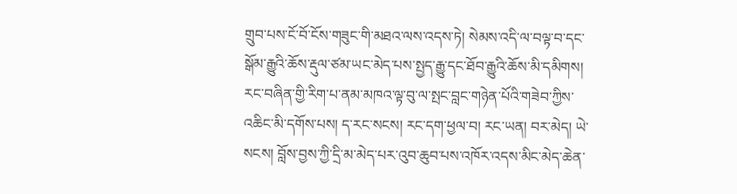གྲུབ་པས་ངོ་བོ་ངོས་གཟུང་གི་མཐའ་ལས་འདས་ཏེ། སེམས་འདི་ལ་བལྟ་བ་དང་སྒོམ་རྒྱུའི་ཆོས་རྡུལ་ཙམ་ཡང་མེད་པས་སྤྱད་རྒྱུ་དང་ཐོབ་རྒྱུའི་ཆོས་མི་དམིགས། རང་བཞིན་གྱི་རིག་པ་ནམ་མཁའ་ལྟ་བུ་ལ་སྤང་བླང་གཉེན་པོའི་གཟེབ་ཀྱིས་འཆིང་མི་དགོས་པས། ད་རང་སངས། རང་དག་ཕྱལ་བ། རང་ཡན། བར་མེད། ཡེ་སངས། བློས་བྱས་ཀྱི་དྲི་མ་མེད་པར་འུབ་ཆུབ་པས་འཁོར་འདས་མིང་མེད་ཆེན་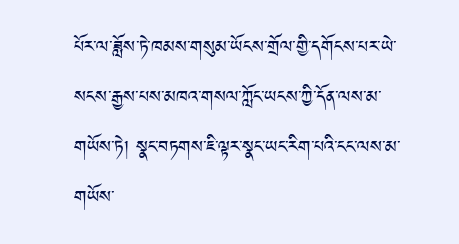པོར་ལ་ཟློས་ཏེ་ཁམས་གསུམ་ཡོངས་གྲོལ་གྱི་དགོངས་པར་ཡེ་སངས་རྒྱས་པས་མཁའ་གསལ་ཀློང་ཡངས་ཀྱི་དོན་ལས་མ་གཡོས་ཏེ། སྣང་བཏགས་ཇི་ལྟར་སྣང་ཡང་རིག་པའི་ངང་ལས་མ་གཡོས་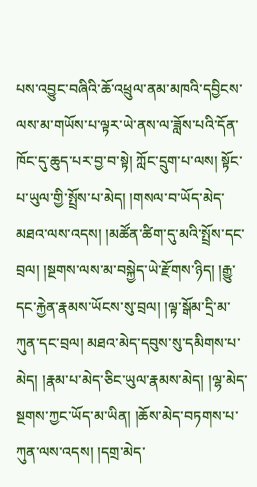པས་འབྱུང་བཞིའི་ཆོ་འཕྲུལ་ནམ་མཁའི་དབྱིངས་ལས་མ་གཡོས་པ་ལྟར་ཡེ་ནས་ལ་ཟློས་པའི་དོན་ཁོང་དུ་ཆུད་པར་བྱ་བ་སྟེ། ཀློང་དྲུག་པ་ལས། སྟོང་པ་ཡུལ་གྱི་སྤྲོས་པ་མེད། །གསལ་བ་ཡོད་མེད་མཐའ་ལས་འདས། །མཚོན་ཚིག་དུ་མའི་སྤྲོས་དང་བྲལ། །སྔགས་ལས་མ་བསྐྱེད་ཡེ་རྫོགས་ཉིད། །རྒྱུ་དང་རྐྱེན་རྣམས་ཡོངས་སུ་བྲལ། །ལྟ་སྒོམ་དྲི་མ་ཀུན་དང་བྲལ། མཐའ་མེད་དབུས་སུ་དམིགས་པ་མེད། །རྣམ་པ་མེད་ཅིང་ཡུལ་རྣམས་མེད། །ལྷ་མེད་སྔགས་ཀྱང་ཡོད་མ་ཡིན། །ཆོས་མེད་བཏགས་པ་ཀུན་ལས་འདས། །དགྲ་མེད་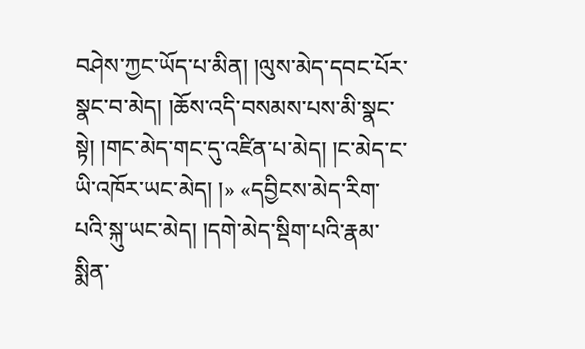བཤེས་ཀྱང་ཡོད་པ་མིན། །ལུས་མེད་དབང་པོར་སྣང་བ་མེད། །ཆོས་འདི་བསམས་པས་མི་སྣང་སྟེ། །གང་མེད་གང་དུ་འཛིན་པ་མེད། །ང་མེད་ང་ཡི་འཁོར་ཡང་མེད། །» «དབྱིངས་མེད་རིག་པའི་སྐུ་ཡང་མེད། །དགེ་མེད་སྡིག་པའི་རྣམ་སྨིན་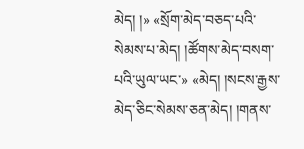མེད། །» «སྲོག་མེད་བཅད་པའི་སེམས་པ་མེད། །ཚོགས་མེད་བསག་པའི་ཡུལ་ཡང་» «མེད། །སངས་རྒྱས་མེད་ཅིང་སེམས་ཅན་མེད། །གནས་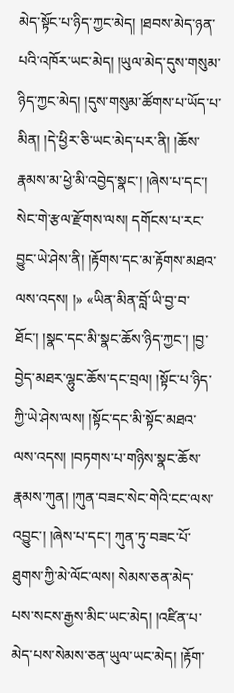མེད་སྟོང་པ་ཉིད་ཀྱང་མེད། །ཐབས་མེད་ཉན་པའི་འཁོར་ཡང་མེད། །ཡུལ་མེད་དུས་གསུམ་ཉིད་ཀྱང་མེད། །དུས་གསུམ་ཚོགས་པ་ཡོད་པ་མིན། །དེ་ཕྱིར་ཅི་ཡང་མེད་པར་ནི། །ཆོས་རྣམས་མ་ཕྱེ་མི་འབྱེད་སྣང་། །ཞེས་པ་དང་། སེང་གེ་རྩལ་རྫོགས་ལས། དགོངས་པ་རང་བྱུང་ཡེ་ཤེས་ནི། །རྟོགས་དང་མ་རྟོགས་མཐའ་ལས་འདས། །» «ཡིན་མིན་བློ་ཡི་བྱ་བ་ཐོང་། །སྣང་དང་མི་སྣང་ཆོས་ཉིད་ཀྱང་། །བྱ་བྱེད་མཐར་ལྷུང་ཆོས་དང་བྲལ། །སྟོང་པ་ཉིད་ཀྱི་ཡེ་ཤེས་ལས། །སྟོང་དང་མི་སྟོང་མཐའ་ལས་འདས། །བཏགས་པ་གཉིས་སྣང་ཆོས་རྣམས་ཀུན། །ཀུན་བཟང་སེང་གེའི་ངང་ལས་འབྱུང་། །ཞེས་པ་དང་། ཀུན་ཏུ་བཟང་པོ་ཐུགས་ཀྱི་མེ་ལོང་ལས། སེམས་ཅན་མེད་པས་སངས་རྒྱས་མིང་ཡང་མེད། །འཛིན་པ་མེད་པས་སེམས་ཅན་ཡུལ་ཡང་མེད། །རྟོག་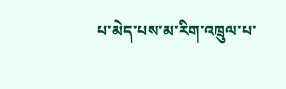པ་མེད་པས་མ་རིག་འཁྲུལ་པ་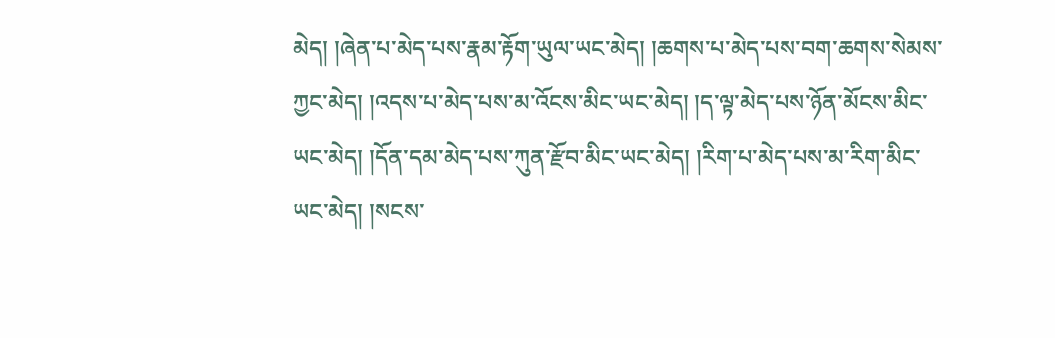མེད། །ཞེན་པ་མེད་པས་རྣམ་རྟོག་ཡུལ་ཡང་མེད། །ཆགས་པ་མེད་པས་བག་ཆགས་སེམས་ཀྱང་མེད། །འདས་པ་མེད་པས་མ་འོངས་མིང་ཡང་མེད། །ད་ལྟ་མེད་པས་ཉོན་མོངས་མིང་ཡང་མེད། །དོན་དམ་མེད་པས་ཀུན་རྫོབ་མིང་ཡང་མེད། །རིག་པ་མེད་པས་མ་རིག་མིང་ཡང་མེད། །སངས་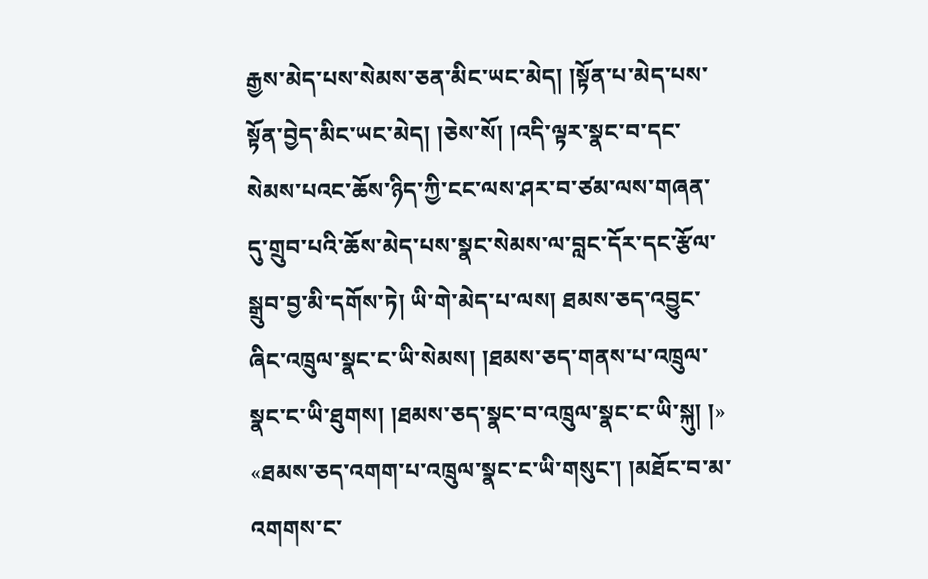རྒྱས་མེད་པས་སེམས་ཅན་མིང་ཡང་མེད། །སྟོན་པ་མེད་པས་སྟོན་བྱེད་མིང་ཡང་མེད། །ཅེས་སོ། །འདི་ལྟར་སྣང་བ་དང་སེམས་པའང་ཆོས་ཉིད་ཀྱི་ངང་ལས་ཤར་བ་ཙམ་ལས་གཞན་དུ་གྲུབ་པའི་ཆོས་མེད་པས་སྣང་སེམས་ལ་བླང་དོར་དང་རྩོལ་སྒྲུབ་བྱ་མི་དགོས་ཏེ། ཡི་གེ་མེད་པ་ལས། ཐམས་ཅད་འབྱུང་ཞིང་འཁྲུལ་སྣང་ང་ཡི་སེམས། །ཐམས་ཅད་གནས་པ་འཁྲུལ་སྣང་ང་ཡི་ཐུགས། །ཐམས་ཅད་སྣང་བ་འཁྲུལ་སྣང་ང་ཡི་སྐུ། །» «ཐམས་ཅད་འགག་པ་འཁྲུལ་སྣང་ང་ཡི་གསུང་། །མཐོང་བ་མ་འགགས་ང་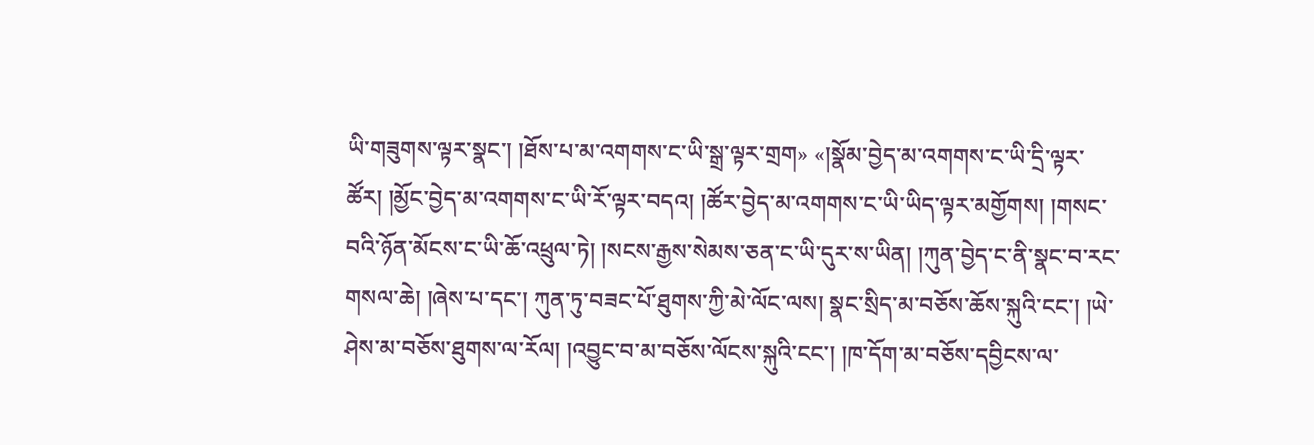ཡི་གཟུགས་ལྟར་སྣང་། །ཐོས་པ་མ་འགགས་ང་ཡི་སྒྲ་ལྟར་གྲག» «།སྣོམ་བྱེད་མ་འགགས་ང་ཡི་དྲི་ལྟར་ཚོར། །མྱོང་བྱེད་མ་འགགས་ང་ཡི་རོ་ལྟར་བདའ། །ཚོར་བྱེད་མ་འགགས་ང་ཡི་ཡིད་ལྟར་མགྱོགས། །གསང་བའི་ཉོན་མོངས་ང་ཡི་ཆོ་འཕྲུལ་ཏེ། །སངས་རྒྱས་སེམས་ཅན་ང་ཡི་དུར་ས་ཡིན། །ཀུན་བྱེད་ང་ནི་སྣང་བ་རང་གསལ་ཆེ། །ཞེས་པ་དང་། ཀུན་ཏུ་བཟང་པོ་ཐུགས་ཀྱི་མེ་ལོང་ལས། སྣང་སྲིད་མ་བཅོས་ཆོས་སྐུའི་ངང་། །ཡེ་ཤེས་མ་བཅོས་ཐུགས་ལ་རོལ། །འབྱུང་བ་མ་བཅོས་ལོངས་སྐུའི་ངང་། །ཁ་དོག་མ་བཅོས་དབྱིངས་ལ་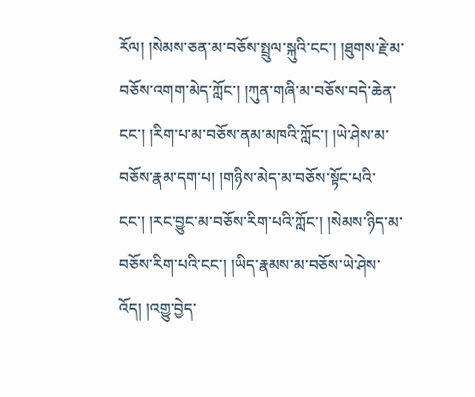རོལ། །སེམས་ཅན་མ་བཅོས་སྤྲུལ་སྐུའི་ངང་། །ཐུགས་རྗེ་མ་བཅོས་འགག་མེད་ཀློང་། །ཀུན་གཞི་མ་བཅོས་བདེ་ཆེན་ངང་། །རིག་པ་མ་བཅོས་ནམ་མཁའི་ཀློང་། །ཡེ་ཤེས་མ་བཅོས་རྣམ་དག་པ། །གཉིས་མེད་མ་བཅོས་སྟོང་པའི་ངང་། །རང་བྱུང་མ་བཅོས་རིག་པའི་ཀློང་། །སེམས་ཉིད་མ་བཅོས་རིག་པའི་ངང་། །ཡིད་རྣམས་མ་བཅོས་ཡེ་ཤེས་འོད། །འགྱུ་བྱེད་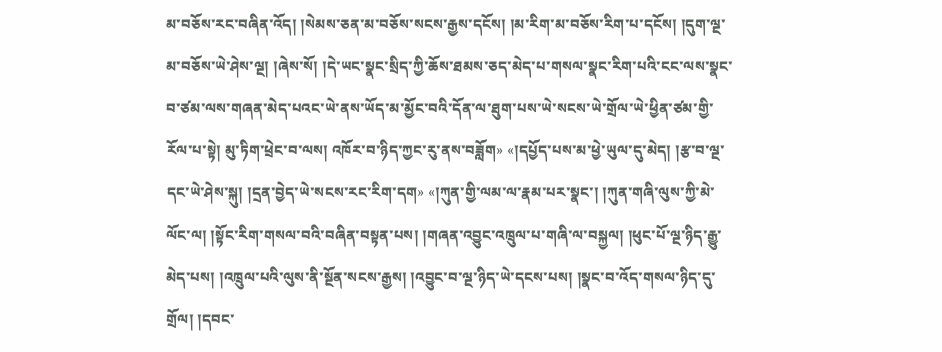མ་བཅོས་རང་བཞིན་འོད། །སེམས་ཅན་མ་བཅོས་སངས་རྒྱས་དངོས། །མ་རིག་མ་བཅོས་རིག་པ་དངོས། །དུག་ལྔ་མ་བཅོས་ཡེ་ཤེས་ལྔ། །ཞེས་སོ། །དེ་ཡང་སྣང་སྲིད་ཀྱི་ཆོས་ཐམས་ཅད་མེད་པ་གསལ་སྣང་རིག་པའི་ངང་ལས་སྣང་བ་ཙམ་ལས་གཞན་མེད་པའང་ཡེ་ནས་ཡོད་མ་མྱོང་བའི་དོན་ལ་ཐུག་པས་ཡེ་སངས་ཡེ་གྲོལ་ཡེ་ཕྱིན་ཙམ་གྱི་རོལ་པ་སྟེ། མུ་ཏིག་ཕྲེང་བ་ལས། འཁོར་བ་ཉིད་ཀྱང་རུ་ནས་བཟློག» «།དཔྱོད་པས་མ་ཕྱེ་ཡུལ་དུ་མེད། །རྩ་བ་ལྔ་དང་ཡེ་ཤེས་སྐུ། །དྲན་བྱེད་ཡེ་སངས་རང་རིག་དག» «།ཀུན་གྱི་ལམ་ལ་རྣམ་པར་སྣང་། །ཀུན་གཞི་ལུས་ཀྱི་མེ་ལོང་ལ། །སྟོང་རིག་གསལ་བའི་བཞིན་བསྟན་པས། །གཞན་འབྱུང་འཁྲུལ་པ་གཞི་ལ་བསྐྱལ། །ཕུང་པོ་ལྔ་ཉིད་རྒྱུ་མེད་པས། །འཁྲུལ་པའི་ལུས་ནི་སྔོན་སངས་རྒྱས། །འབྱུང་བ་ལྔ་ཉིད་ཡེ་དངས་པས། །སྣང་བ་འོད་གསལ་ཉིད་དུ་གྲོལ། །དབང་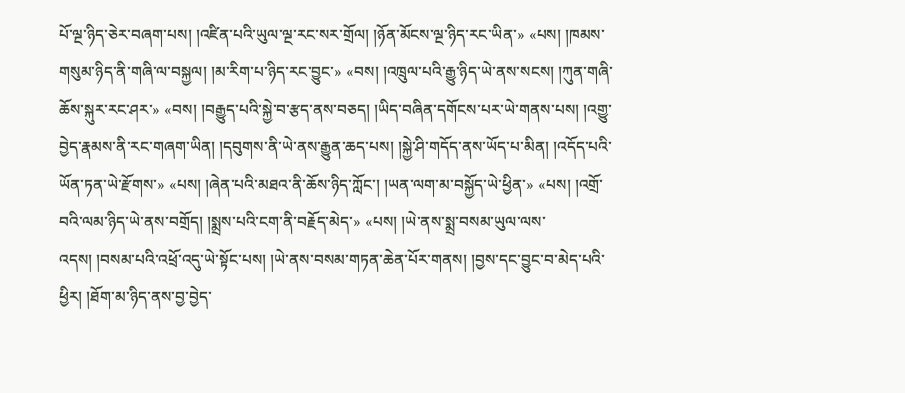པོ་ལྔ་ཉིད་ཅེར་བཞག་པས། །འཛིན་པའི་ཡུལ་ལྔ་རང་སར་གྲོལ། །ཉོན་མོངས་ལྔ་ཉིད་རང་ཡིན་» «པས། །ཁམས་གསུམ་ཉིད་ནི་གཞི་ལ་བསྐྱལ། །མ་རིག་པ་ཉིད་རང་བྱུང་» «བས། །འཁྲུལ་པའི་རྒྱུ་ཉིད་ཡེ་ནས་སངས། །ཀུན་གཞི་ཆོས་སྐུར་རང་ཤར་» «བས། །བརྒྱུད་པའི་སྐྱེ་བ་རྩད་ནས་བཅད། །ཡིད་བཞིན་དགོངས་པར་ཡེ་གནས་པས། །འགྱུ་བྱེད་རྣམས་ནི་རང་གཞག་ཡིན། །དབུགས་ནི་ཡེ་ནས་རྒྱུན་ཆད་པས། །སྐྱེ་ཤི་གདོད་ནས་ཡོད་པ་མིན། །འདོད་པའི་ཡོན་ཏན་ཡེ་རྫོགས་» «པས། །ཞེན་པའི་མཐའ་ནི་ཆོས་ཉིད་ཀློང་། །ཡན་ལག་མ་བསྐྱོད་ཡེ་ཕྱིན་» «པས། །འགྲོ་བའི་ལམ་ཉིད་ཡེ་ནས་བགྲོད། །སྨྲས་པའི་ངག་ནི་བརྗོད་མེད་» «པས། །ཡེ་ནས་སྨྲ་བསམ་ཡུལ་ལས་འདས། །བསམ་པའི་འཕྲོ་འདུ་ཡེ་སྟོང་པས། །ཡེ་ནས་བསམ་གཏན་ཆེན་པོར་གནས། །བྱས་དང་བྱུང་བ་མེད་པའི་ཕྱིར། །ཐོག་མ་ཉིད་ནས་བྱ་བྱེད་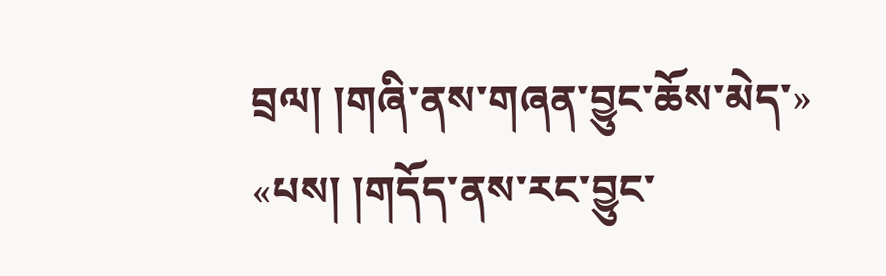བྲལ། །གཞི་ནས་གཞན་བྱུང་ཆོས་མེད་» «པས། །གདོད་ནས་རང་བྱུང་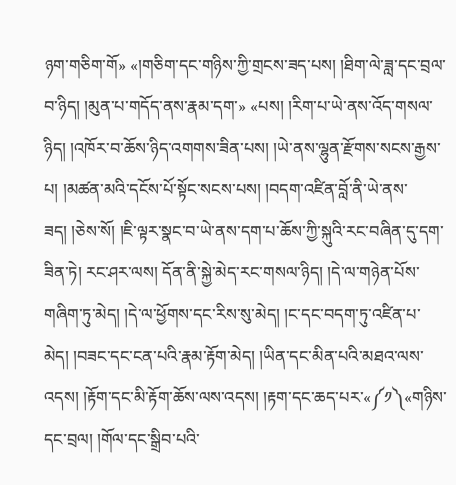ཉག་གཅིག་གོ» «།གཅིག་དང་གཉིས་ཀྱི་གྲངས་ཟད་པས། །ཐིག་ལེ་ཟླ་དང་བྲལ་བ་ཉིད། །མུན་པ་གདོད་ནས་རྣམ་དག་» «པས། །རིག་པ་ཡེ་ནས་འོད་གསལ་ཉིད། །འཁོར་བ་ཆོས་ཉིད་འགགས་ཟིན་པས། །ཡེ་ནས་ལྷུན་རྫོགས་སངས་རྒྱས་པ། །མཚན་མའི་དངོས་པོ་སྟོང་སངས་པས། །བདག་འཛིན་བློ་ནི་ཡེ་ནས་ཟད། །ཅེས་སོ། །ཇི་ལྟར་སྣང་བ་ཡེ་ནས་དག་པ་ཆོས་ཀྱི་སྐུའི་རང་བཞིན་དུ་དག་ཟིན་ཏེ། རང་ཤར་ལས། དོན་ནི་སྐྱེ་མེད་རང་གསལ་ཉིད། །དེ་ལ་གཉེན་པོས་གཞིག་ཏུ་མེད། །དེ་ལ་ཕྱོགས་དང་རིས་སུ་མེད། །ང་དང་བདག་ཏུ་འཛིན་པ་མེད། །བཟང་དང་ངན་པའི་རྣམ་རྟོག་མེད། །ཡིན་དང་མིན་པའི་མཐའ་ལས་འདས། །རྟོག་དང་མི་རྟོག་ཆོས་ལས་འདས། །རྟག་དང་ཆད་པར་«༼༡༽«གཉིས་དང་བྲལ། །གོལ་དང་སྒྲིབ་པའི་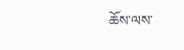ཆོས་ལས་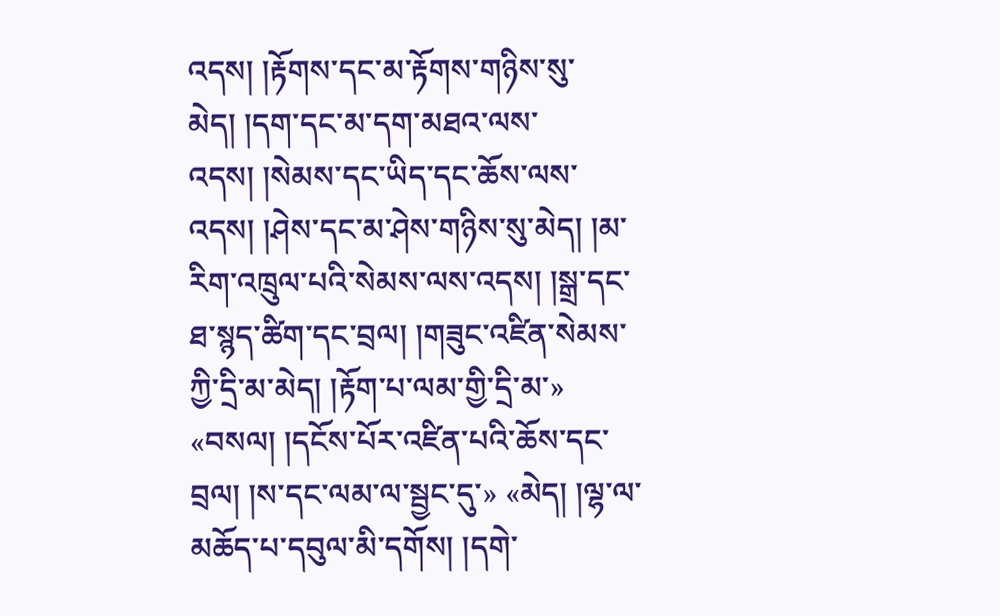འདས། །རྟོགས་དང་མ་རྟོགས་གཉིས་སུ་མེད། །དག་དང་མ་དག་མཐའ་ལས་འདས། །སེམས་དང་ཡིད་དང་ཆོས་ལས་འདས། །ཤེས་དང་མ་ཤེས་གཉིས་སུ་མེད། །མ་རིག་འཁྲུལ་པའི་སེམས་ལས་འདས། །སྒྲ་དང་ཐ་སྙད་ཚིག་དང་བྲལ། །གཟུང་འཛིན་སེམས་ཀྱི་དྲི་མ་མེད། །རྟོག་པ་ལམ་གྱི་དྲི་མ་» «བསལ། །དངོས་པོར་འཛིན་པའི་ཆོས་དང་བྲལ། །ས་དང་ལམ་ལ་སྦྱང་དུ་» «མེད། །ལྷ་ལ་མཆོད་པ་དབུལ་མི་དགོས། །དགེ་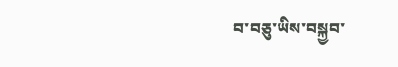བ་བཅུ་ཡིས་བསྐྱབ་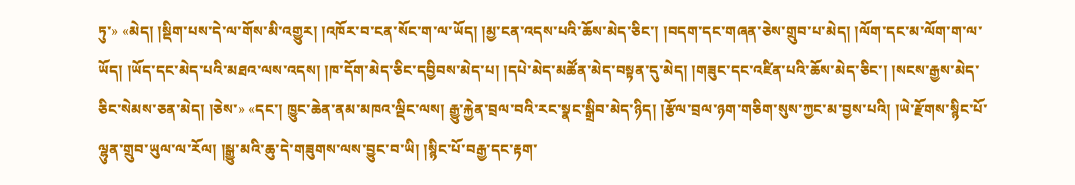ཏུ་» «མེད། །སྡིག་པས་དེ་ལ་གོས་མི་འགྱུར། །འཁོར་བ་ངན་སོང་ག་ལ་ཡོད། །མྱ་ངན་འདས་པའི་ཆོས་མེད་ཅིང་། །བདག་དང་གཞན་ཅེས་གྲུབ་པ་མེད། །ལོག་དང་མ་ལོག་ག་ལ་ཡོད། །ཡོད་དང་མེད་པའི་མཐའ་ལས་འདས། །ཁ་དོག་མེད་ཅིང་དབྱིབས་མེད་པ། །དཔེ་མེད་མཚོན་མེད་བསྟན་དུ་མེད། །གཟུང་དང་འཛིན་པའི་ཆོས་མེད་ཅིང་། །སངས་རྒྱས་མེད་ཅིང་སེམས་ཅན་མེད། །ཅེས་» «དང་། ཁྱུང་ཆེན་ནམ་མཁའ་ལྡིང་ལས། རྒྱུ་རྐྱེན་བྲལ་བའི་རང་སྣང་སྒྲིབ་མེད་ཉིད། །རྩོལ་བྲལ་ཉག་གཅིག་སུས་ཀྱང་མ་བྱས་པའི། །ཡེ་རྫོགས་སྙིང་པོ་ལྷུན་གྲུབ་ཡུལ་ལ་རོལ། །སྒྱུ་མའི་ཆུ་དེ་གཟུགས་ལས་བྱུང་བ་ཡི། །སྙིང་པོ་བརྒྱ་དང་རྟག་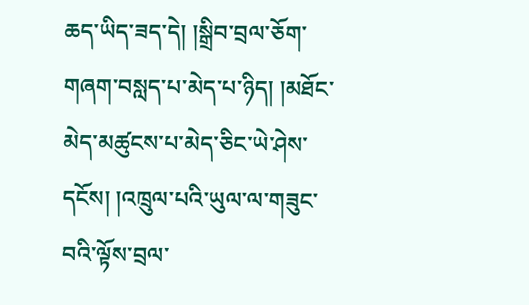ཆད་ཡིད་ཟད་དེ། །སྒྲིབ་བྲལ་ཅོག་གཞག་བསླད་པ་མེད་པ་ཉིད། །མཐོང་མེད་མཚུངས་པ་མེད་ཅིང་ཡེ་ཤེས་དངོས། །འཁྲུལ་པའི་ཡུལ་ལ་གཟུང་བའི་ལྟོས་བྲལ་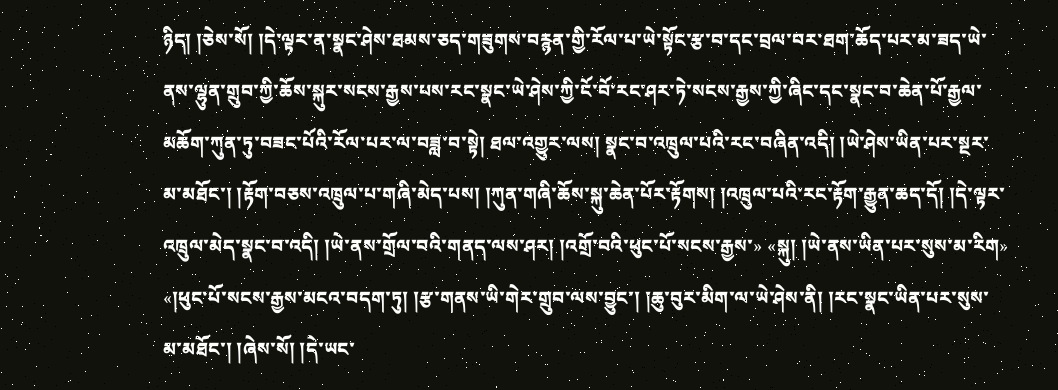ཉིད། །ཅེས་སོ། །དེ་ལྟར་ན་སྣང་ཤེས་ཐམས་ཅད་གཟུགས་བརྙན་གྱི་རོལ་པ་ཡེ་སྟོང་རྩ་བ་དང་བྲལ་བར་ཐག་ཆོད་པར་མ་ཟད་ཡེ་ནས་ལྷུན་གྲུབ་ཀྱི་ཆོས་སྐུར་སངས་རྒྱས་པས་རང་སྣང་ཡེ་ཤེས་ཀྱི་ངོ་བོ་རང་ཤར་ཏེ་སངས་རྒྱས་ཀྱི་ཞིང་དང་སྣང་བ་ཆེན་པོ་རྒྱལ་མཆོག་ཀུན་ཏུ་བཟང་པོའི་རོལ་པར་ལ་བཟླ་བ་སྟེ། ཐལ་འགྱུར་ལས། སྣང་བ་འཁྲུལ་པའི་རང་བཞིན་འདི། །ཡེ་ཤེས་ཡིན་པར་སྔར་མ་མཐོང་། །རྟོག་བཅས་འཁྲུལ་པ་གཞི་མེད་པས། །ཀུན་གཞི་ཆོས་སྐུ་ཆེན་པོར་རྟོགས། །འཁྲུལ་པའི་རང་རྟོག་རྒྱུན་ཆད་དོ། །དེ་ལྟར་འཁྲུལ་མེད་སྣང་བ་འདི། །ཡེ་ནས་གྲོལ་བའི་གནད་ལས་ཤར། །འགྲོ་བའི་ཕུང་པོ་སངས་རྒྱས་» «སྐུ། །ཡེ་ནས་ཡིན་པར་སུས་མ་རིག» «།ཕུང་པོ་སངས་རྒྱས་མངའ་བདག་ཏུ། །རྩ་གནས་ཡི་གེར་གྲུབ་ལས་བྱུང་། །ཆུ་བུར་མིག་ལ་ཡེ་ཤེས་ནི། །རང་སྣང་ཡིན་པར་སུས་མ་མཐོང་། །ཞེས་སོ། །དེ་ཡང་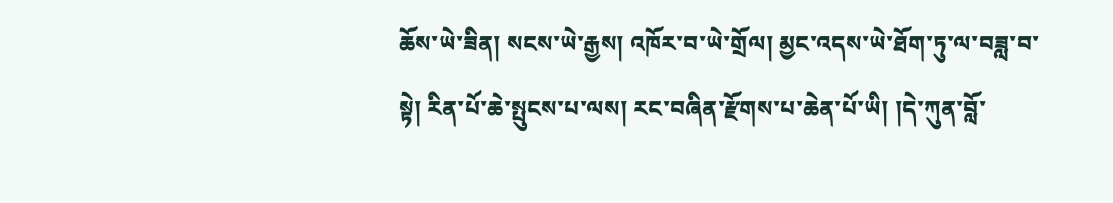ཆོས་ཡེ་ཟིན། སངས་ཡེ་རྒྱས། འཁོར་བ་ཡེ་གྲོལ། མྱང་འདས་ཡེ་ཐོག་ཏུ་ལ་བཟླ་བ་སྟེ། རིན་པོ་ཆེ་སྤུངས་པ་ལས། རང་བཞིན་རྫོགས་པ་ཆེན་པོ་ཡི། །དེ་ཀུན་བློ་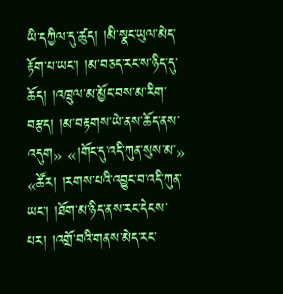ཡི་དཀྱིལ་དུ་ཚུད། །མི་སྣང་ཡུལ་མེད་རྟོག་པ་ཡང་། །མ་བཅད་རང་ས་ཉིད་དུ་ཆོད། །འཁྲུལ་མ་མྱོང་བས་མ་རིག་བརྩད། །མ་བརྟགས་ཡེ་ནས་ཆོད་ནས་འདུག» «།གོང་དུ་འདི་ཀུན་སུས་མ་» «ཚོར། །རགས་པའི་འབྱུང་བ་འདི་ཀུན་ཡང་། །ཐོག་མ་ཉིད་ནས་རང་དེངས་པར། །འགྲོ་བའི་གནས་མེད་རང་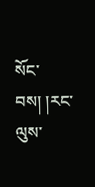སོང་བས། །རང་ལུས་